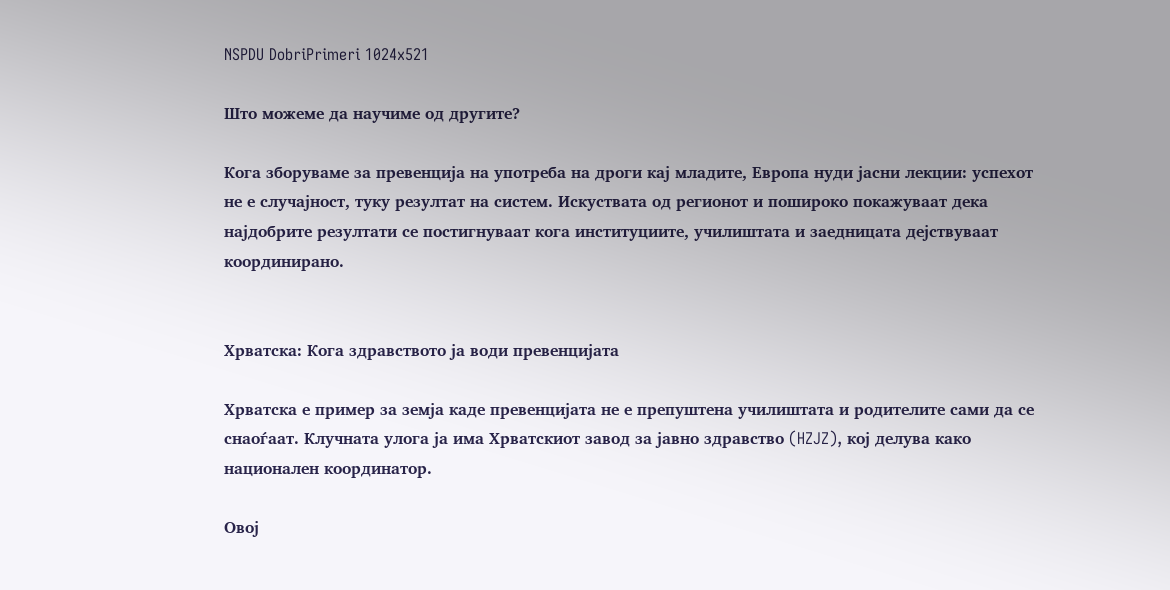NSPDU DobriPrimeri 1024x521

Што можеме да научиме од другите?

Кога зборуваме за превенција на употреба на дроги кај младите, Европа нуди јасни лекции: успехот не е случајност, туку резултат на систем. Искуствата од регионот и пошироко покажуваат дека најдобрите резултати се постигнуваат кога институциите, училиштата и заедницата дејствуваат координирано.


Хрватска: Кога здравството ја води превенцијата

Хрватска е пример за земја каде превенцијата не е препуштена училиштата и родителите сами да се снаоѓаат. Клучната улога ја има Хрватскиот завод за јавно здравство (HZJZ), кој делува како национален координатор.

Овој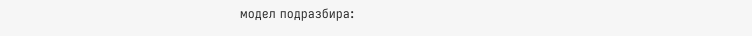модел подразбира: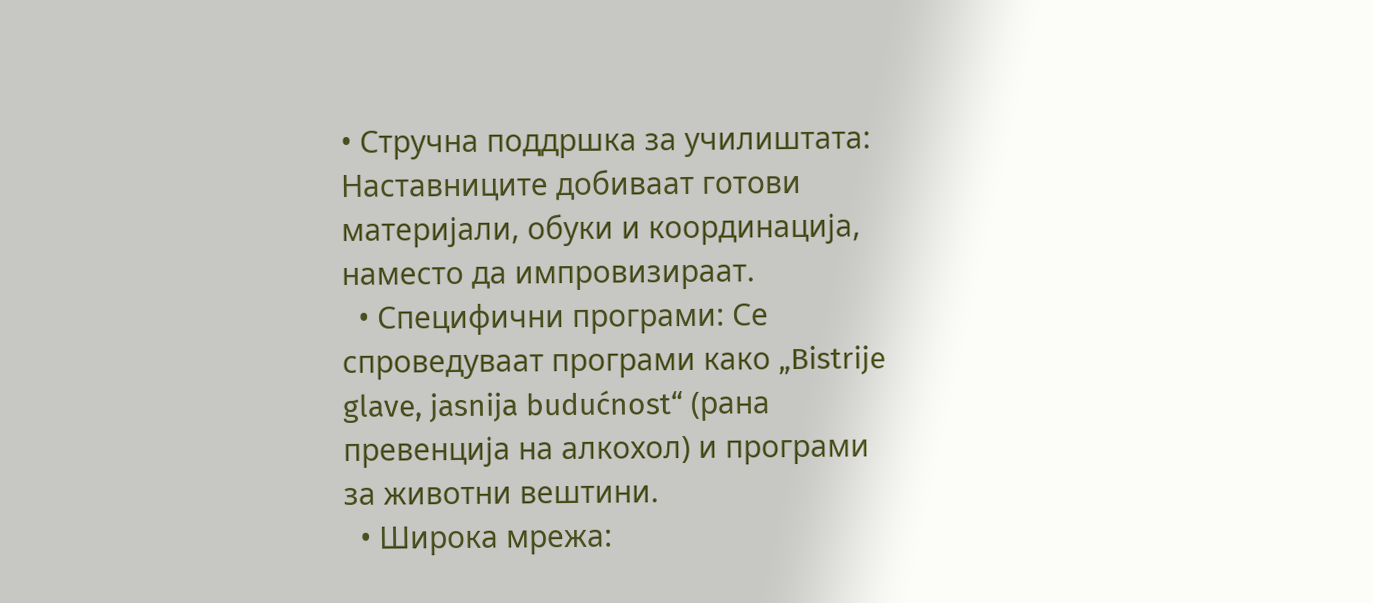• Стручна поддршка за училиштата: Наставниците добиваат готови материјали, обуки и координација, наместо да импровизираат.
  • Специфични програми: Се спроведуваат програми како „Bistrije glave, jasnija budućnost“ (рана превенција на алкохол) и програми за животни вештини.
  • Широка мрежа: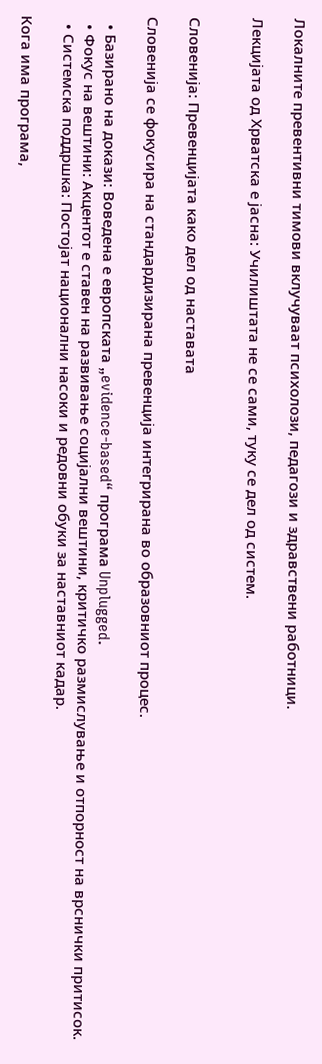Локалните превентивни тимови вклучуваат психолози, педагози и здравствени работници.

Лекцијата од Хрватска е јасна: Училиштата не се сами, туку се дел од систем.


Словенија: Превенцијата како дел од наставата

Словенија се фокусира на стандардизирана превенција интегрирана во образовниот процес.

  • Базирано на докази: Воведена е европската „evidence-based“ програма Unplugged.
  • Фокус на вештини: Акцентот е ставен на развивање социјални вештини, критичко размислување и отпорност на врснички притисок.
  • Системска поддршка: Постојат национални насоки и редовни обуки за наставниот кадар.

Кога има програма,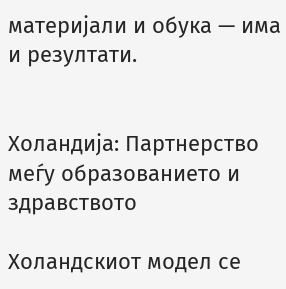материјали и обука — има и резултати.


Холандија: Партнерство меѓу образованието и здравството

Холандскиот модел се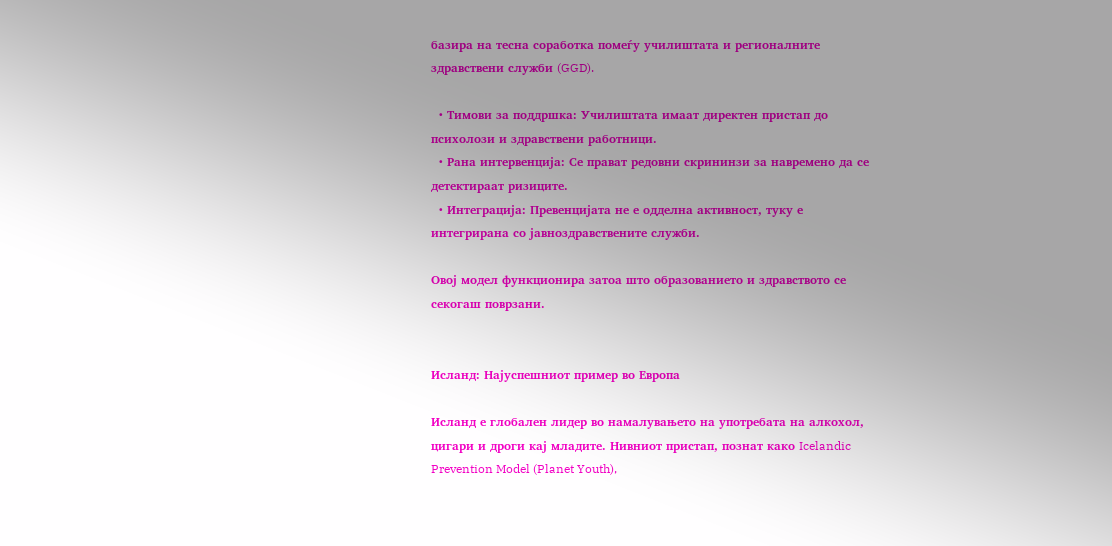базира на тесна соработка помеѓу училиштата и регионалните здравствени служби (GGD).

  • Тимови за поддршка: Училиштата имаат директен пристап до психолози и здравствени работници.
  • Рана интервенција: Се прават редовни скрининзи за навремено да се детектираат ризиците.
  • Интеграција: Превенцијата не е одделна активност, туку е интегрирана со јавноздравствените служби.

Овој модел функционира затоа што образованието и здравството се секогаш поврзани.


Исланд: Најуспешниот пример во Европа

Исланд е глобален лидер во намалувањето на употребата на алкохол, цигари и дроги кај младите. Нивниот пристап, познат како Icelandic Prevention Model (Planet Youth),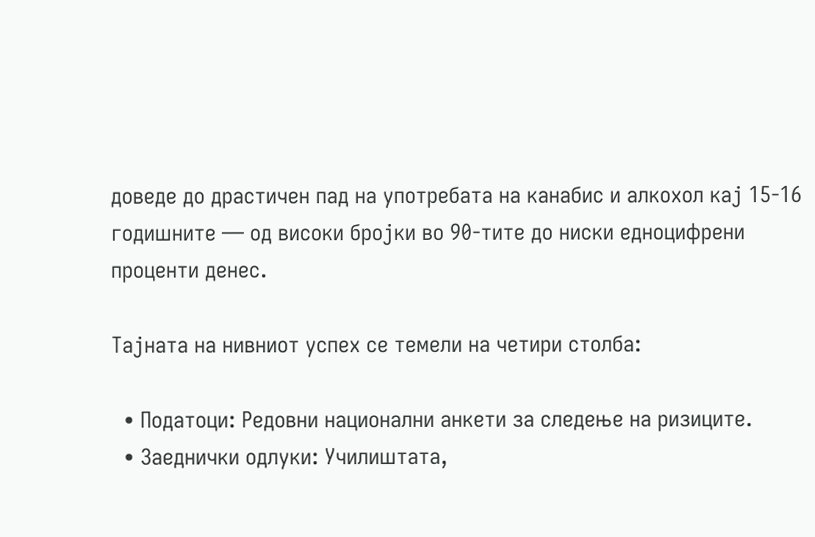доведе до драстичен пад на употребата на канабис и алкохол кај 15-16 годишните — од високи бројки во 90-тите до ниски едноцифрени проценти денес.

Тајната на нивниот успех се темели на четири столба:

  • Податоци: Редовни национални анкети за следење на ризиците.
  • Заеднички одлуки: Училиштата,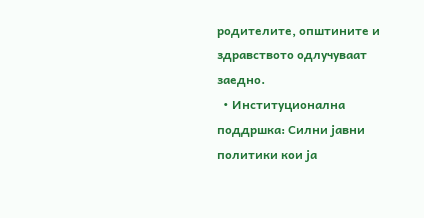родителите, општините и здравството одлучуваат заедно.
  • Институционална поддршка: Силни јавни политики кои ја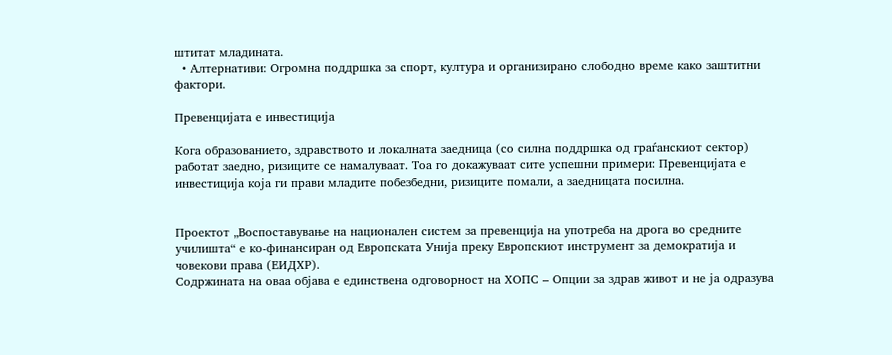штитат младината.
  • Алтернативи: Огромна поддршка за спорт, култура и организирано слободно време како заштитни фактори.

Превенцијата е инвестиција

Кога образованието, здравството и локалната заедница (со силна поддршка од граѓанскиот сектор) работат заедно, ризиците се намалуваат. Тоа го докажуваат сите успешни примери: Превенцијата е инвестиција која ги прави младите побезбедни, ризиците помали, а заедницата посилна.


Проектот „Воспоставување на национален систем за превенција на употреба на дрога во средните училишта“ е ко-финансиран од Европската Унија преку Европскиот инструмент за демократија и човекови права (ЕИДХР).
Содржината на оваа објава е единствена одговорност на ХОПС – Опции за здрав живот и не ја одразува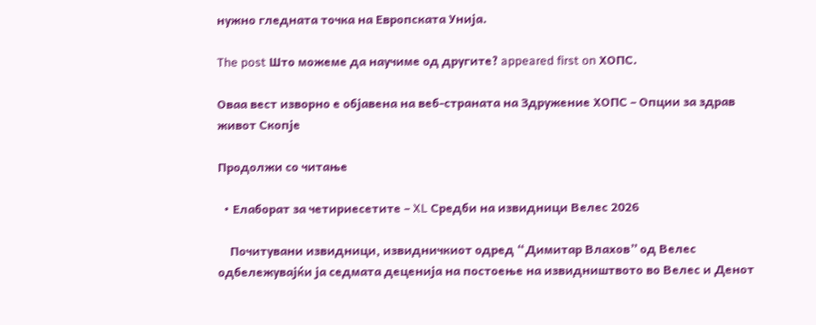нужно гледната точка на Европската Унија.

The post Што можеме да научиме од другите? appeared first on ХОПС.

Оваа вест изворно е објавена на веб-страната на Здружение ХОПС – Опции за здрав живот Скопје

Продолжи со читање

  • Елаборат за четириесетите – XL Средби на извидници Велес 2026

    Почитувани извидници, извидничкиот одред “Димитар Влахов” од Велес одбележувајќи ја седмата деценија на постоење на извидништвото во Велес и Денот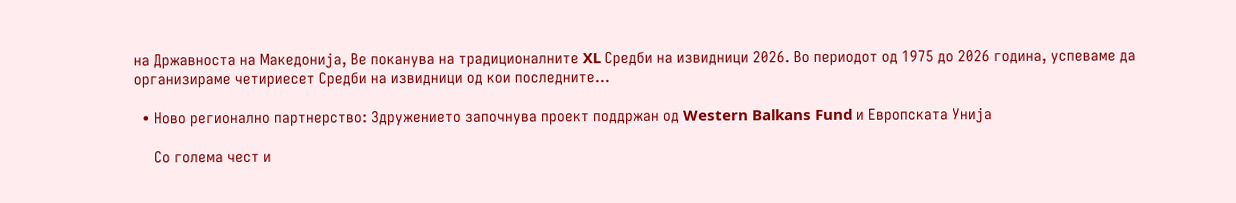на Државноста на Македонија, Ве поканува на традиционалните XL Средби на извидници 2026. Во периодот од 1975 до 2026 година, успевaме да организираме четириесет Средби на извидници од кои последните…

  • Ново регионално партнерство: Здружението започнува проект поддржан од Western Balkans Fund и Европската Унија

     Со голема чест и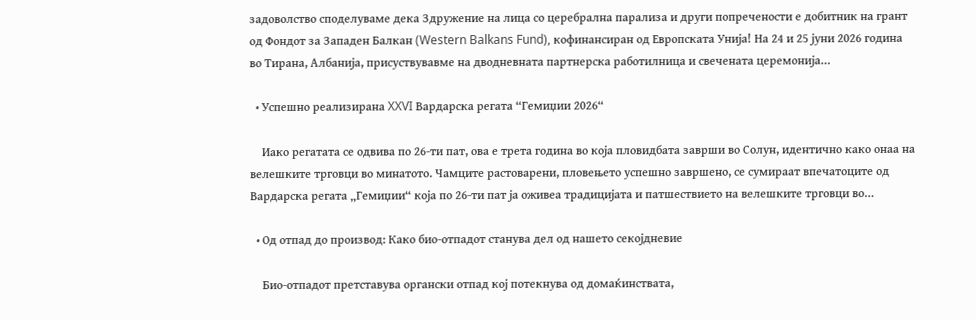задоволство споделуваме дека Здружение на лица со церебрална парализа и други попречености е добитник на грант од Фондот за Западен Балкан (Western Balkans Fund), кофинансиран од Европската Унија! На 24 и 25 јуни 2026 година во Тирана, Албанија, присуствувавме на дводневната партнерска работилница и свечената церемонија…

  • Успешно реализирана XXVI Вардарска регата “Гемиџии 2026“

    Иако регатата се одвива по 26-ти пат, ова е трета година во која пловидбата заврши во Солун, идентично како онаа на велешките трговци во минатото. Чамците растоварени, пловењето успешно завршено, се сумираат впечатоците од Вардарска регата „Гемиџии“ која по 26-ти пат ја оживеа традицијата и патшествието на велешките трговци во…

  • Од отпад до производ: Како био-отпадот станува дел од нашето секојдневие

    Био-отпадот претставува органски отпад кој потекнува од домаќинствата,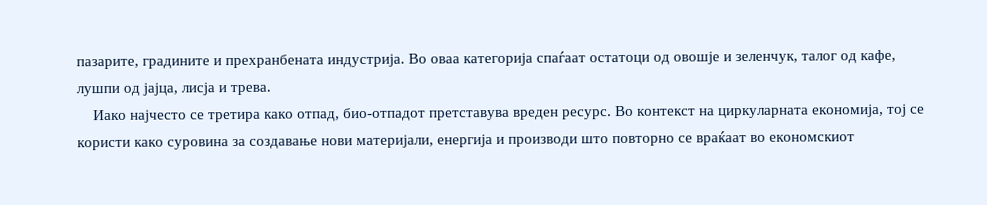пазарите, градините и прехранбената индустрија. Во оваа категорија спаѓаат остатоци од овошје и зеленчук, талог од кафе, лушпи од јајца, лисја и трева.
    Иако најчесто се третира како отпад, био-отпадот претставува вреден ресурс. Во контекст на циркуларната економија, тој се користи како суровина за создавање нови материјали, енергија и производи што повторно се враќаат во економскиот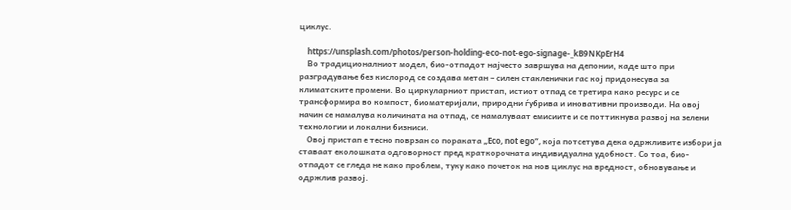циклус.

    https://unsplash.com/photos/person-holding-eco-not-ego-signage-_kB9NKpErH4
    Во традиционалниот модел, био-отпадот најчесто завршува на депонии, каде што при разградување без кислород се создава метан – силен стакленички гас кој придонесува за климатските промени. Во циркуларниот пристап, истиот отпад се третира како ресурс и се трансформира во компост, биоматеријали, природни ѓубрива и иновативни производи. На овој начин се намалува количината на отпад, се намалуваат емисиите и се поттикнува развој на зелени технологии и локални бизниси.
    Овој пристап е тесно поврзан со пораката „Eco, not ego“, која потсетува дека одржливите избори ја ставаат еколошката одговорност пред краткорочната индивидуална удобност. Со тоа, био-отпадот се гледа не како проблем, туку како почеток на нов циклус на вредност, обновување и одржлив развој.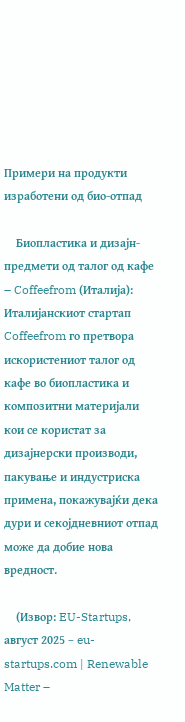Примери на продукти изработени од био-отпад

    Биопластика и дизајн-предмети од талог од кафе – Coffeefrom (Италија): Италијанскиот стартап Coffeefrom го претвора искористениот талог од кафе во биопластика и композитни материјали кои се користат за дизајнерски производи, пакување и индустриска примена, покажувајќи дека дури и секојдневниот отпад може да добие нова вредност.

    (Извор: EU-Startups, август 2025 – eu-startups.com | Renewable Matter –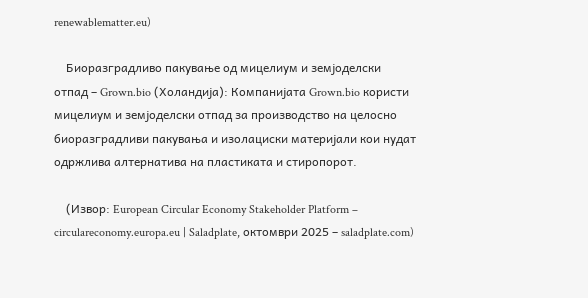renewablematter.eu)

    Биоразградливо пакување од мицелиум и земјоделски отпад – Grown.bio (Холандија): Компанијата Grown.bio користи мицелиум и земјоделски отпад за производство на целосно биоразградливи пакувања и изолациски материјали кои нудат одржлива алтернатива на пластиката и стиропорот.

    (Извор: European Circular Economy Stakeholder Platform – circulareconomy.europa.eu | Saladplate, октомври 2025 – saladplate.com)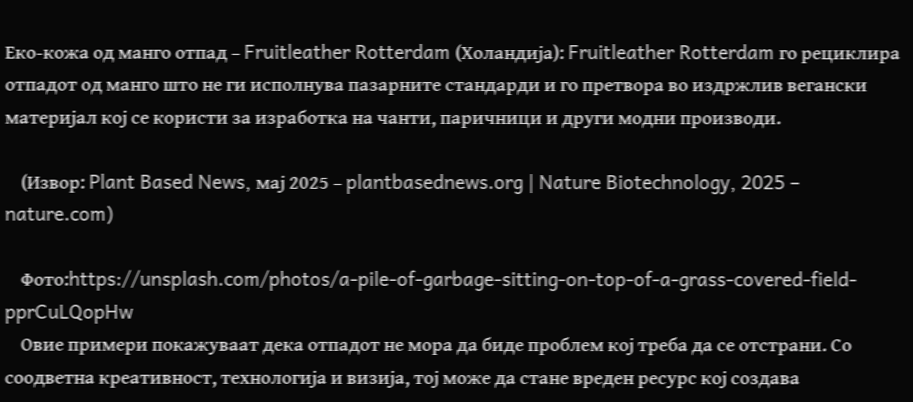Еко-кожа од манго отпад – Fruitleather Rotterdam (Холандија): Fruitleather Rotterdam го рециклира отпадот од манго што не ги исполнува пазарните стандарди и го претвора во издржлив вегански материјал кој се користи за изработка на чанти, паричници и други модни производи.

    (Извор: Plant Based News, мај 2025 – plantbasednews.org | Nature Biotechnology, 2025 – nature.com)

    Фото:https://unsplash.com/photos/a-pile-of-garbage-sitting-on-top-of-a-grass-covered-field-pprCuLQopHw
    Овие примери покажуваат дека отпадот не мора да биде проблем кој треба да се отстрани. Со соодветна креативност, технологија и визија, тој може да стане вреден ресурс кој создава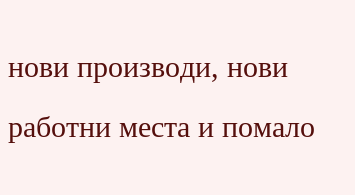нови производи, нови работни места и помало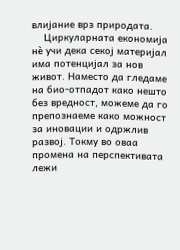влијание врз природата.
    Циркуларната економија нè учи дека секој материјал има потенцијал за нов живот. Наместо да гледаме на био-отпадот како нешто без вредност, можеме да го препознаеме како можност за иновации и одржлив развој. Токму во оваа промена на перспективата лежи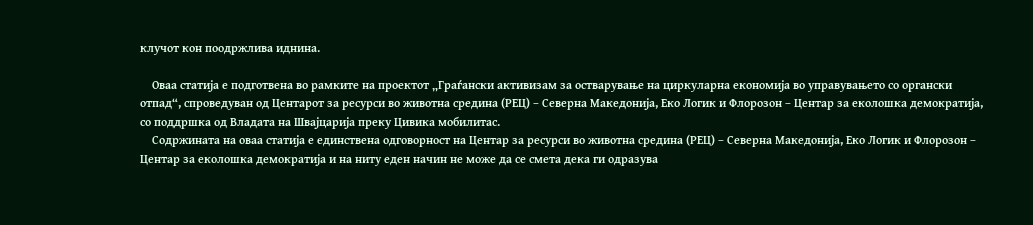клучот кон поодржлива иднина.

    Оваа статија е подготвена во рамките на проектот „Граѓански активизам за остварување на циркуларна економија во управувањето со органски отпад“, спроведуван од Центарот за ресурси во животна средина (РЕЦ) – Северна Македонија, Еко Логик и Флорозон – Центар за еколошка демократија, со поддршка од Владата на Швајцарија преку Цивика мобилитас.
    Содржината на оваа статија е единствена одговорност на Центар за ресурси во животна средина (РЕЦ) – Северна Македонија, Еко Логик и Флорозон – Центар за еколошка демократија и на ниту еден начин не може да се смета дека ги одразува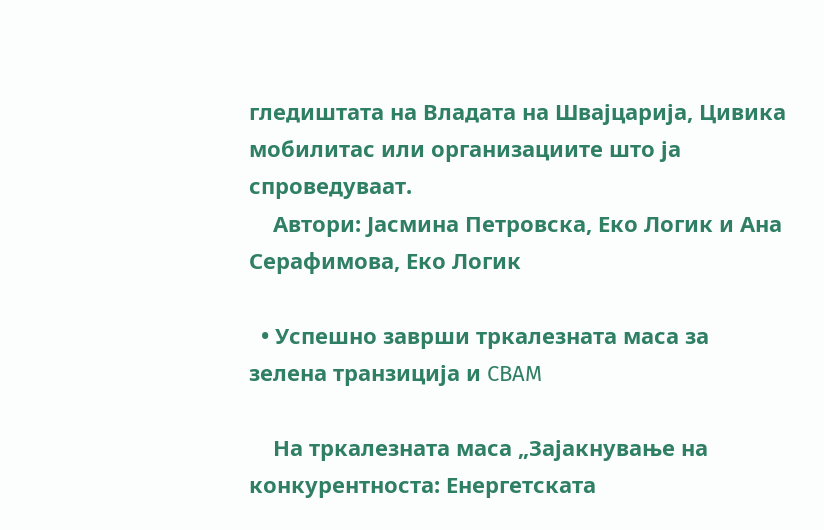гледиштата на Владата на Швајцарија, Цивика мобилитас или организациите што ја спроведуваат.
    Автори: Јасмина Петровска, Еко Логик и Ана Серафимова, Еко Логик

  • Успешно заврши тркалезната маса за зелена транзиција и CBAM

    На тркалезната маса „Зајакнување на конкурентноста: Енергетската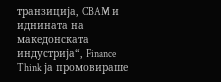транзиција, CBAM и иднината на македонската индустрија“, Finance Think ја промовираше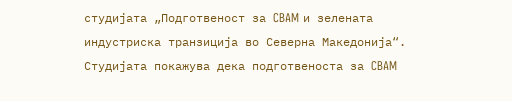студијата „Подготвеност за CBAM и зелената индустриска транзиција во Северна Македонија“. Студијата покажува дека подготвеноста за CBAM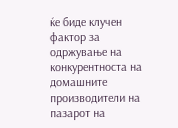ќе биде клучен фактор за одржување на конкурентноста на домашните производители на пазарот на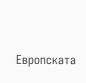Европската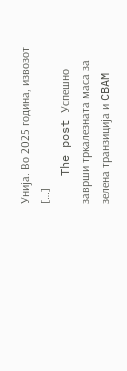Унија. Во 2025 година, извозот […]
    The post Успешно заврши тркалезната маса за зелена транзиција и CBAM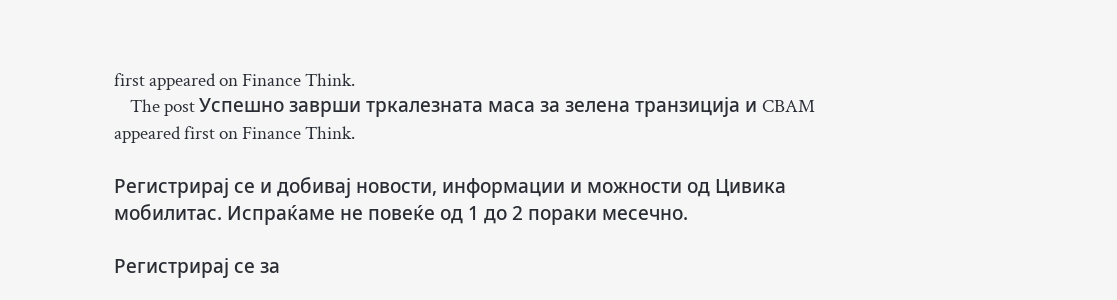first appeared on Finance Think.
    The post Успешно заврши тркалезната маса за зелена транзиција и CBAM appeared first on Finance Think.

Регистрирај се и добивај новости, информации и можности од Цивика мобилитас. Испраќаме не повеќе од 1 до 2 пораки месечно.

Регистрирај се за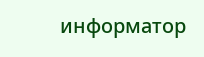информатор